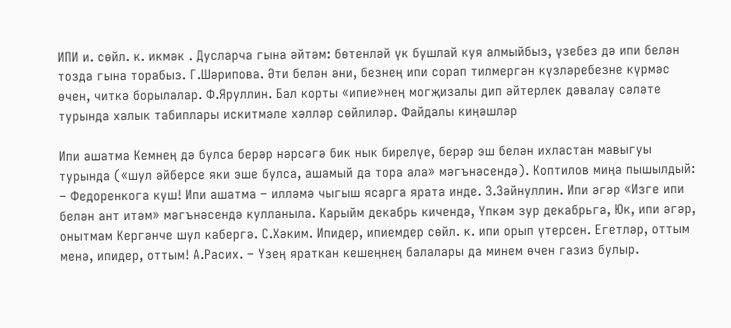ИПИ и. сөйл. к. икмәк . Дусларча гына әйтәм: бөтенләй үк бушлай куя алмыйбыз, үзебез дә ипи белән тозда гына торабыз. Г.Шәрипова. Әти белән әни, безнең ипи сорап тилмергән күзләребезне күрмәс өчен, читкә борылалар. Ф.Яруллин. Бал корты «ипие»нең могҗизалы дип әйтерлек дәвалау сәләте турында халык табиплары искитмәле хәлләр сөйлиләр. Файдалы киңәшләр

Ипи ашатма Кемнең дә булса берәр нәрсәгә бик нык бирелүе, берәр эш белән ихластан мавыгуы турында («шул әйберсе яки эше булса, ашамый да тора ала» мәгънәсендә). Коптилов миңа пышылдый: – Федоренкога куш! Ипи ашатма – илләмә чыгыш ясарга ярата инде. З.Зәйнуллин. Ипи әгәр «Изге ипи белән ант итәм» мәгънәсендә кулланыла. Карыйм декабрь кичендә, Үпкәм зур декабрьга, Юк, ипи әгәр, онытмам Кергәнче шул кабергә. С.Хәким. Ипидер, ипиемдер сөйл. к. ипи орып үтерсен. Егетләр, оттым менә, ипидер, оттым! А.Расих. – Үзең яраткан кешеңнең балалары да минем өчен газиз булыр.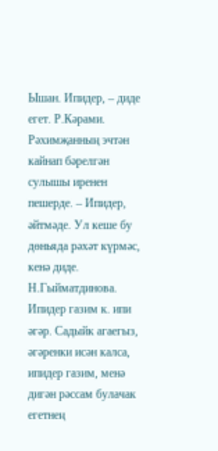Ышан. Ипидер, – диде егет. Р.Кәрами. Рәхимҗанның эчтән кайнап бәрелгән сулышы иренен пешерде. – Ипидер, әйтмәде. Ул кеше бу дөньяда рәхәт күрмәс, кенә диде. Н.Гыйматдинова. Ипидер газим к. ипи әгәр. Садыйк агаегыз, әгәренки исән калса, ипидер газим, менә дигән рәссам булачак егетнең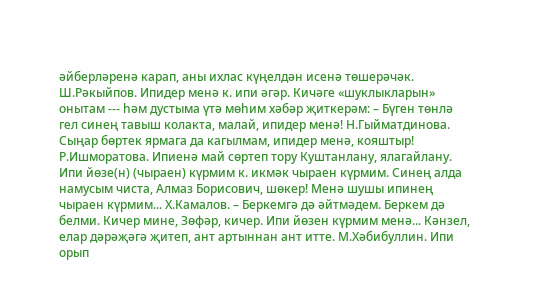әйберләренә карап, аны ихлас күңелдән исенә төшерәчәк. Ш.Рәкыйпов. Ипидер менә к. ипи әгәр. Кичәге «шуклыкларын» онытам --- һәм дустыма үтә мөһим хәбәр җиткерәм: – Бүген төнлә гел синең тавыш колакта, малай, ипидер менә! Н.Гыйматдинова. Сыңар бөртек ярмага да кагылмам, ипидер менә, кояштыр! Р.Ишморатова. Ипиенә май сөртеп тору Куштанлану, ялагайлану. Ипи йөзе(н) (чыраен) күрмим к. икмәк чыраен күрмим. Синең алда намусым чиста, Алмаз Борисович, шөкер! Менә шушы ипинең чыраен күрмим... Х.Камалов. – Беркемгә дә әйтмәдем. Беркем дә белми. Кичер мине, Зөфәр, кичер. Ипи йөзен күрмим менә... Кәнзел, елар дәрәҗәгә җитеп, ант артыннан ант итте. М.Хәбибуллин. Ипи орып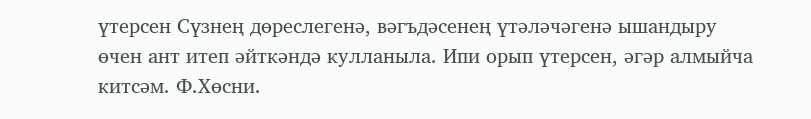үтерсен Сүзнең дөреслегенә, вәгъдәсенең үтәләчәгенә ышандыру өчен ант итеп әйткәндә кулланыла. Ипи орып үтерсен, әгәр алмыйча китсәм. Ф.Хөсни.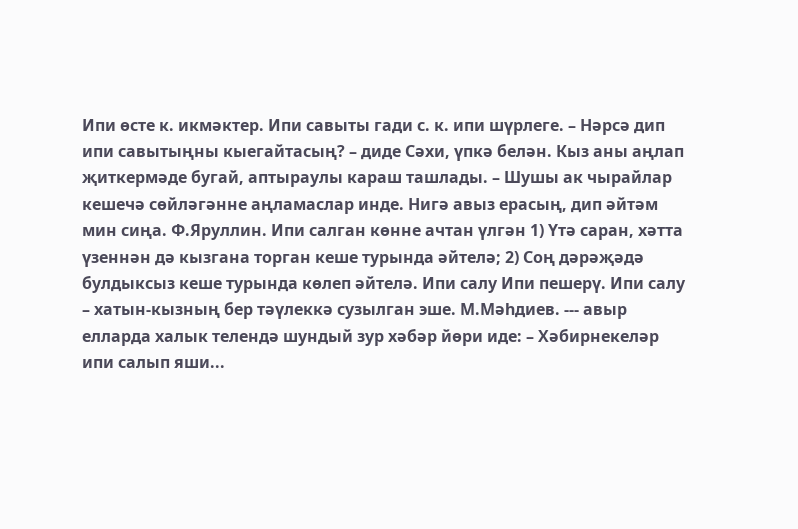Ипи өсте к. икмәктер. Ипи савыты гади с. к. ипи шүрлеге. – Нәрсә дип ипи савытыңны кыегайтасың? – диде Сәхи, үпкә белән. Кыз аны аңлап җиткермәде бугай, аптыраулы караш ташлады. – Шушы ак чырайлар кешечә сөйләгәнне аңламаслар инде. Нигә авыз ерасың, дип әйтәм мин сиңа. Ф.Яруллин. Ипи салган көнне ачтан үлгән 1) Үтә саран, хәтта үзеннән дә кызгана торган кеше турында әйтелә; 2) Соң дәрәҗәдә булдыксыз кеше турында көлеп әйтелә. Ипи салу Ипи пешерү. Ипи салу – хатын-кызның бер тәүлеккә сузылган эше. М.Мәһдиев. --- авыр елларда халык телендә шундый зур хәбәр йөри иде: – Хәбирнекеләр ипи салып яши...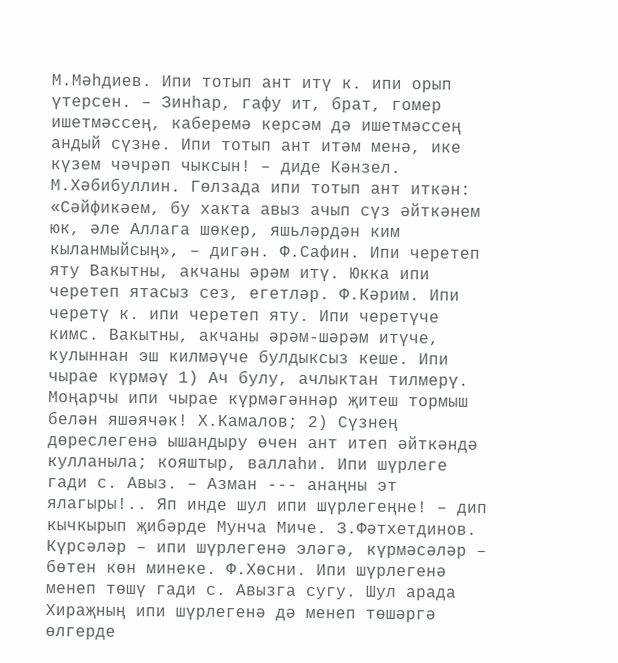М.Мәһдиев. Ипи тотып ант итү к. ипи орып үтерсен. – Зинһар, гафу ит, брат, гомер ишетмәссең, каберемә керсәм дә ишетмәссең андый сүзне. Ипи тотып ант итәм менә, ике күзем чәчрәп чыксын! – диде Кәнзел. М.Хәбибуллин. Гөлзада ипи тотып ант иткән: «Сәйфикәем, бу хакта авыз ачып сүз әйткәнем юк, әле Аллага шөкер, яшьләрдән ким кыланмыйсың», – дигән. Ф.Сафин. Ипи черетеп яту Вакытны, акчаны әрәм итү. Юкка ипи черетеп ятасыз сез, егетләр. Ф.Кәрим. Ипи черетү к. ипи черетеп яту. Ипи черетүче кимс. Вакытны, акчаны әрәм-шәрәм итүче, кулыннан эш килмәүче булдыксыз кеше. Ипи чырае күрмәү 1) Ач булу, ачлыктан тилмерү. Моңарчы ипи чырае күрмәгәннәр җитеш тормыш белән яшәячәк! Х.Камалов; 2) Сүзнең дөреслегенә ышандыру өчен ант итеп әйткәндә кулланыла; кояштыр, валлаһи. Ипи шүрлеге гади с. Авыз. – Азман --- анаңны эт ялагыры!.. Яп инде шул ипи шүрлегеңне! – дип кычкырып җибәрде Мунча Миче. З.Фәтхетдинов. Күрсәләр – ипи шүрлегенә эләгә, күрмәсәләр – бөтен көн минеке. Ф.Хөсни. Ипи шүрлегенә менеп төшү гади с. Авызга сугу. Шул арада Хираҗның ипи шүрлегенә дә менеп төшәргә өлгерде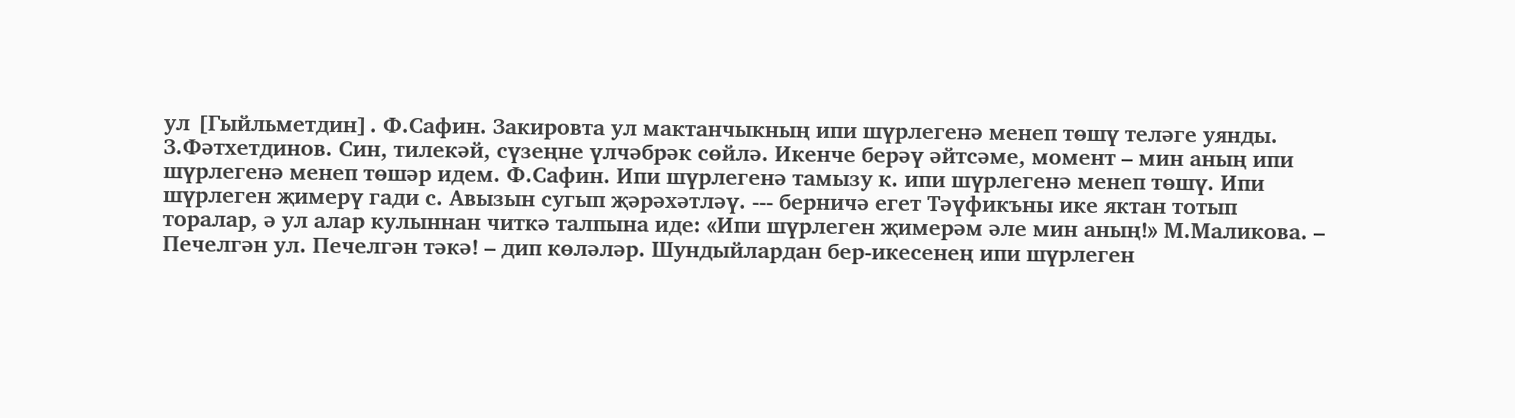ул [Гыйльметдин]. Ф.Сафин. Закировта ул мактанчыкның ипи шүрлегенә менеп төшү теләге уянды. З.Фәтхетдинов. Син, тилекәй, сүзеңне үлчәбрәк сөйлә. Икенче берәү әйтсәме, момент – мин аның ипи шүрлегенә менеп төшәр идем. Ф.Сафин. Ипи шүрлегенә тамызу к. ипи шүрлегенә менеп төшү. Ипи шүрлеген җимерү гади с. Авызын сугып җәрәхәтләү. --- берничә егет Тәүфикъны ике яктан тотып торалар, ә ул алар кулыннан читкә талпына иде: «Ипи шүрлеген җимерәм әле мин аның!» М.Маликова. – Печелгән ул. Печелгән тәкә! – дип көләләр. Шундыйлардан бер-икесенең ипи шүрлеген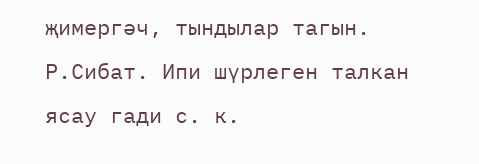җимергәч, тындылар тагын. Р.Сибат. Ипи шүрлеген талкан ясау гади с. к.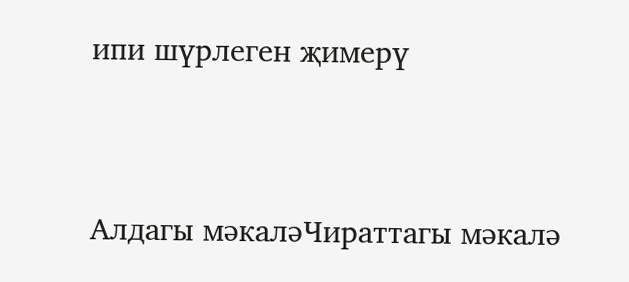ипи шүрлеген җимерү



Алдагы мәкаләЧираттагы мәкалә